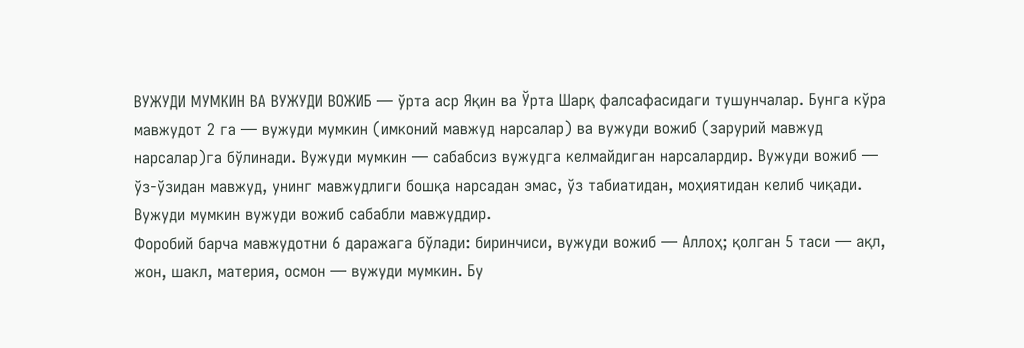ВУЖУДИ МУМКИН ВА ВУЖУДИ ВОЖИБ — ўрта аср Яқин ва Ўрта Шарқ фалсафасидаги тушунчалар. Бунга кўра мавжудот 2 га — вужуди мумкин (имконий мавжуд нарсалар) ва вужуди вожиб (зарурий мавжуд нарсалар)га бўлинади. Вужуди мумкин — сабабсиз вужудга келмайдиган нарсалардир. Вужуди вожиб — ўз-ўзидан мавжуд, унинг мавжудлиги бошқа нарсадан эмас, ўз табиатидан, моҳиятидан келиб чиқади. Вужуди мумкин вужуди вожиб сабабли мавжуддир.
Форобий барча мавжудотни 6 даражага бўлади: биринчиси, вужуди вожиб — Аллоҳ; қолган 5 таси — ақл, жон, шакл, материя, осмон — вужуди мумкин. Бу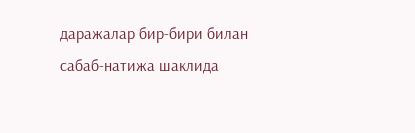даражалар бир-бири билан сабаб-натижа шаклида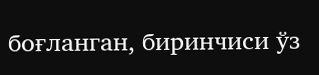боғланган, биринчиси ўз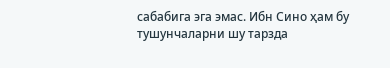сабабига эга эмас. Ибн Сино ҳам бу тушунчаларни шу тарзда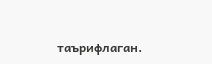таърифлаган.